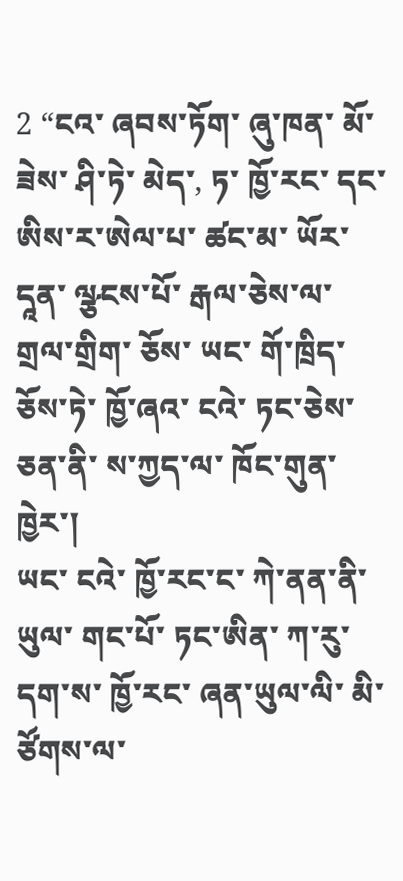2 “ངའ་ ཞབས་ཏོག་ ཞུ་ཁན་ མོ་ཟེས་ ཤི་ཏེ་ མེད་, ཏ་ ཁྱོ་རང་ དང་ ཨིས་ར་ཨེལ་པ་ ཚང་མ་ ཡོར་དཱན་ ལྩངས་པོ་ རྒལ་ཅེས་ལ་ གྲལ་གྲིག་ ཅོས་ ཡང་ གོ་ཁྲིད་ ཅོས་ཏེ་ ཁྱོ་ཞའ་ ངའེ་ ཏང་ཅེས་ཅན་ནི་ ས་ཀྱད་ལ་ ཁོང་གུན་ ཁྱེར་།
ཡང་ ངའེ་ ཁྱོ་རང་ང་ ཀེ་ནན་ནི་ ཡུལ་ གང་པོ་ ཏང་ཨིན་ ཀ་རུ་ དག་ས་ ཁྱོ་རང་ ཞན་ཡུལ་ལི་ མི་ ཙོགས་ལ་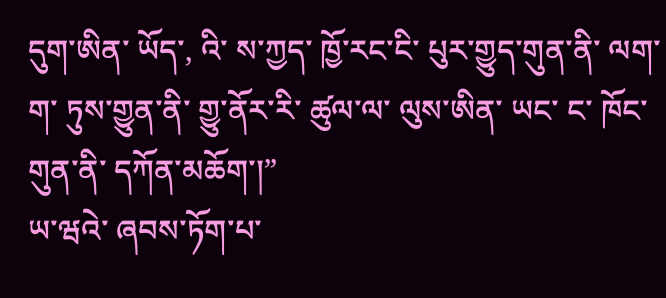དུག་ཨིན་ ཡོད་, འི་ ས་ཀྱད་ ཁྱོ་རང་ངི་ པུར་གྱུད་གུན་ནི་ ལག་ག་ ཏུས་གྱུན་ནི་ གྱུ་ནོར་རི་ ཚུལ་ལ་ ལུས་ཨིན་ ཡང་ ང་ ཁོང་གུན་ནི་ དཀོན་མཆོག་།”
ཡ་ཝའེ་ ཞབས་ཏོག་པ་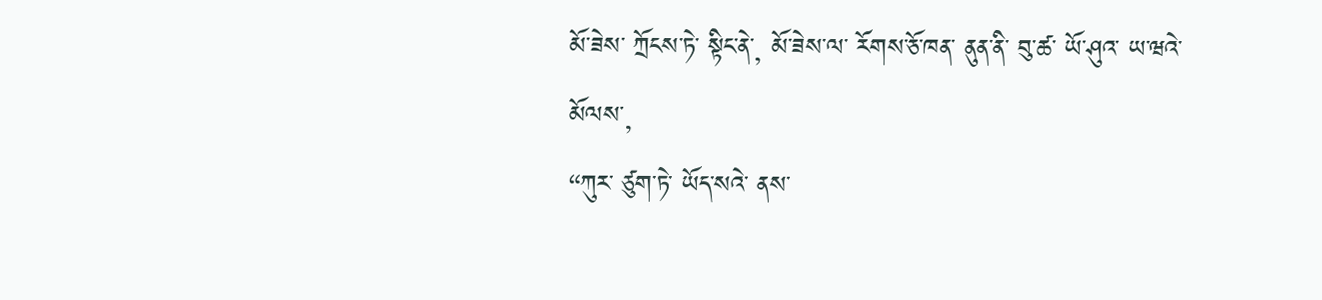མོ་ཟེས་ ཀྲོངས་ཏེ་ སྟིང་ནེ་, མོ་ཟེས་ལ་ རོགས་ཅོ་ཁན་ ནུན་ནི་ བུ་ཚ་ ཡོ་ཤུའ་ ཡ་ཝའེ་ མོལས་,
“ཀུར་ ཙུག་ཏེ་ ཡོད་སའེ་ ནས་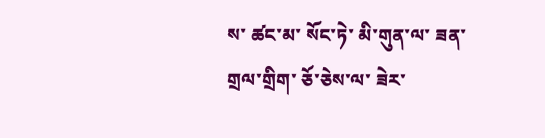ས་ ཚང་མ་ སོང་ཏེ་ མི་གུན་ལ་ ཟན་ གྲལ་གྲིག་ ཅོ་ཅེས་ལ་ ཟེར་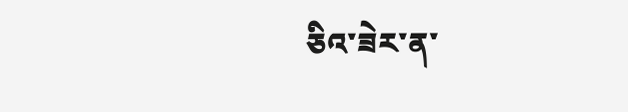ཅིའ་ཟེར་ན་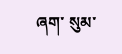ཞག་ སུམ་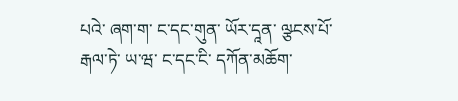པའེ་ ཞག་ག་ ང་དང་གུན་ ཡོར་དཱན་ ལྩངས་པོ་ རྒལ་ཏེ་ ཡ་ཝ་ ང་དང་ངི་ དཀོན་མཆོག་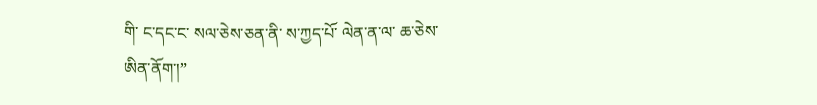གི་ ང་དང་ང་ སལ་ཅེས་ཅན་ནི་ ས་ཀྱད་པོ་ ལེན་ན་ལ་ ཆ་ཅེས་ ཨིན་ནོག་།”